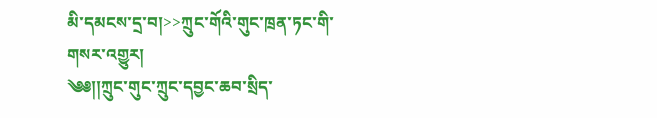མི་དམངས་དྲ་བ།>>ཀྲུང་གོའི་གུང་ཁྲན་ཏང་གི་གསར་འགྱུར།
༄༅།།ཀྲུང་གུང་ཀྲུང་དབྱང་ཆབ་སྲིད་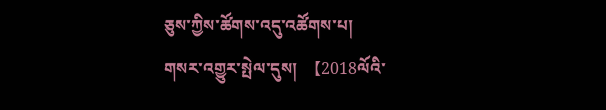ཅུས་ཀྱིས་ཚོགས་འདུ་འཚོགས་པ།
གསར་འགྱུར་སྤེལ་དུས།  【2018ལོའི་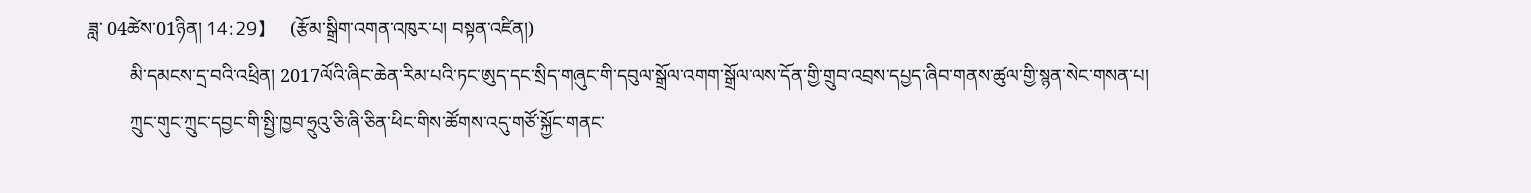ཟླ་ 04ཚེས་01ཉིན། 14:29】   (རྩོམ་སྒྲིག་འགན་འཁུར་པ། བསྟན་འཛིན།)
         མི་དམངས་དྲ་བའི་འཕྲིན། 2017ལོའི་ཞིང་ཆེན་རིམ་པའི་ཏང་ཨུད་དང་སྲིད་གཞུང་གི་དབུལ་སྒྲོལ་འགག་སྒྲོལ་ལས་དོན་གྱི་གྲུབ་འབྲས་དཔྱད་ཞིབ་གནས་ཚུལ་གྱི་སྙན་སེང་གསན་པ།
         ཀྲུང་གུང་ཀྲུང་དབྱང་གི་སྤྱི་ཁྱབ་ཧྲུའུ་ཅི་ཞི་ཅིན་ཕིང་གིས་ཚོགས་འདུ་གཙོ་སྐྱོང་གནང་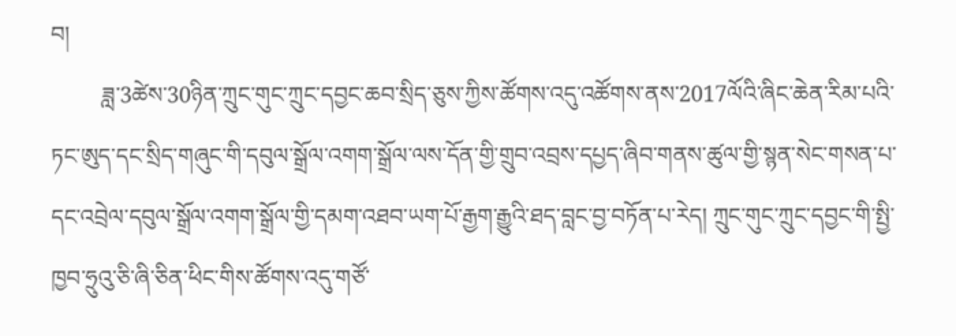བ།
         ཟླ་3ཚེས་30ཉིན་ཀྲུང་གུང་ཀྲུང་དབྱང་ཆབ་སྲིད་ཅུས་ཀྱིས་ཚོགས་འདུ་འཚོགས་ནས་2017ལོའི་ཞིང་ཆེན་རིམ་པའི་ཏང་ཨུད་དང་སྲིད་གཞུང་གི་དབུལ་སྒྲོལ་འགག་སྒྲོལ་ལས་དོན་གྱི་གྲུབ་འབྲས་དཔྱད་ཞིབ་གནས་ཚུལ་གྱི་སྙན་སེང་གསན་པ་དང་འབྲེལ་དབུལ་སྒྲོལ་འགག་སྒྲོལ་གྱི་དམག་འཐབ་ཡག་པོ་རྒྱག་རྒྱུའི་ཐད་བླང་བྱ་བཏོན་པ་རེད། ཀྲུང་གུང་ཀྲུང་དབྱང་གི་སྤྱི་ཁྱབ་ཧྲུའུ་ཅི་ཞི་ཅིན་ཕིང་གིས་ཚོགས་འདུ་གཙོ་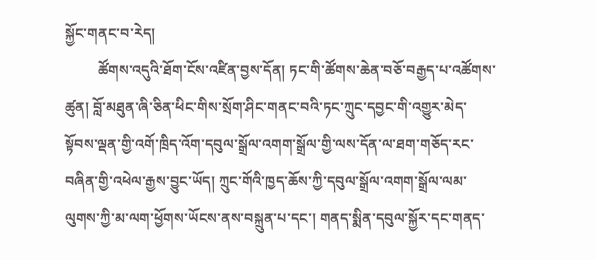སྐྱོང་གནང་བ་རེད།
         ཚོགས་འདུའི་ཐོག་ངོས་འཛིན་བྱས་དོན། ཏང་གི་ཚོགས་ཆེན་བཅོ་བརྒྱད་པ་འཚོགས་ཚུན། བློ་མཐུན་ཞི་ཅིན་ཕིང་གིས་སྲོག་ཤིང་གནང་བའི་ཏང་ཀྲུང་དབྱང་གི་འགྱུར་མེད་སྟོབས་ལྡན་གྱི་འགོ་ཁྲིད་འོག་དབུལ་སྒྲོལ་འགག་སྒྲོལ་གྱི་ལས་དོན་ལ་ཐག་གཅོད་རང་བཞིན་གྱི་འཕེལ་རྒྱས་བྱུང་ཡོད། ཀྲུང་གོའི་ཁྱད་ཆོས་ཀྱི་དབུལ་སྒྲོལ་འགག་སྒྲོལ་ལམ་ལུགས་ཀྱི་མ་ལག་ཕྱོགས་ཡོངས་ནས་བསྐྲུན་པ་དང་། གནད་སྨིན་དབུལ་སྐྱོར་དང་གནད་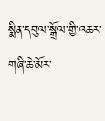སྨིན་དབུལ་སྒྲོལ་གྱི་འཆར་གཞི་ཆེ་མོར་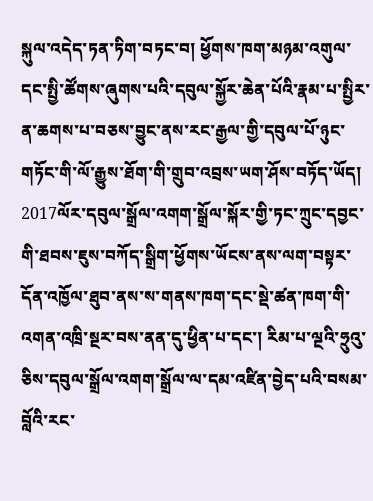སྐུལ་འདེད་ཏན་ཏིག་བཏང་བ། ཕྱོགས་ཁག་མཉམ་འགུལ་དང་སྤྱི་ཚོགས་ཞུགས་པའི་དབུལ་སྐྱོར་ཆེན་པོའི་རྣམ་པ་སྤྱིར་ན་ཆགས་པ་བཅས་བྱུང་ནས་རང་རྒྱལ་གྱི་དབུལ་པོ་ཉུང་གཏོང་གི་ལོ་རྒྱུས་ཐོག་གི་གྲུབ་འབྲས་ཡག་ཤོས་བཏོད་ཡོད། 2017ལོར་དབུལ་སྒྲོལ་འགག་སྒྲོལ་སྐོར་གྱི་ཏང་ཀྲུང་དབྱང་གི་ཐབས་ཇུས་བཀོད་སྒྲིག་ཕྱོགས་ཡོངས་ནས་ལག་བསྟར་དོན་འཁྱོལ་ཐུབ་ནས་ས་གནས་ཁག་དང་སྡེ་ཚན་ཁག་གི་འགན་འཁྲི་སྔར་བས་ནན་དུ་ཕྱིན་པ་དང་། རིམ་པ་ལྔའི་ཧྲུའུ་ཅིས་དབུལ་སྒྲོལ་འགག་སྒྲོལ་ལ་དམ་འཛིན་བྱེད་པའི་བསམ་བློའི་རང་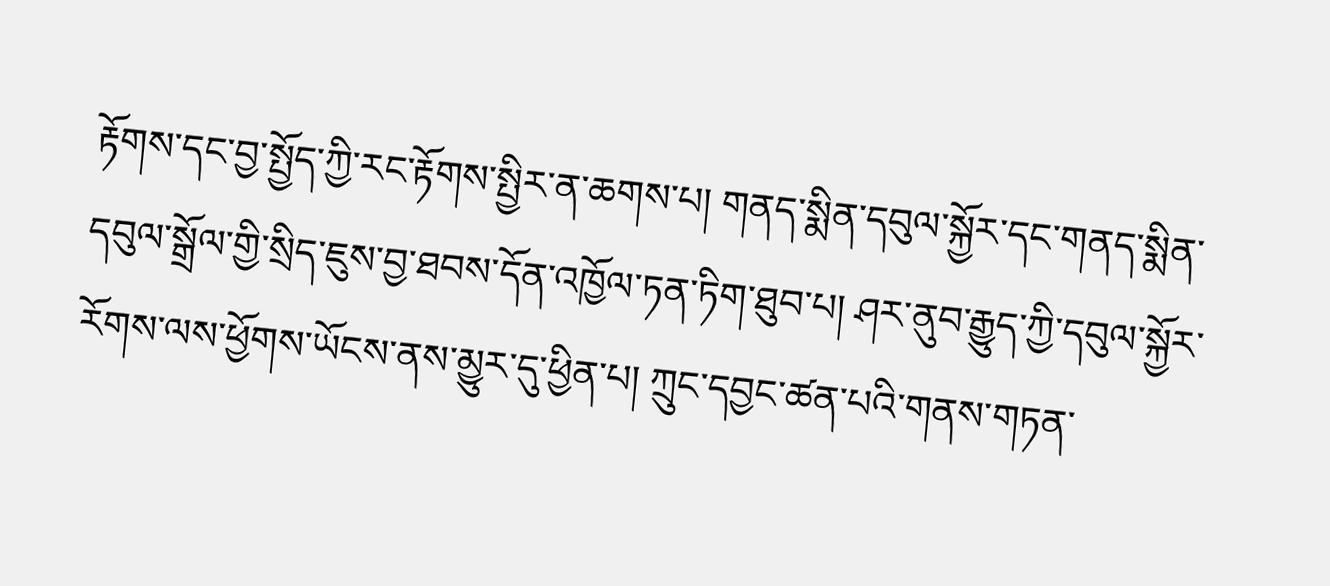རྟོགས་དང་བྱ་སྤྱོད་ཀྱི་རང་རྟོགས་སྤྱིར་ན་ཆགས་པ། གནད་སྨིན་དབུལ་སྐྱོར་དང་གནད་སྨིན་དབུལ་སྒྲོལ་གྱི་སྲིད་ཇུས་བྱ་ཐབས་དོན་འཁྱོལ་ཏན་ཏིག་ཐུབ་པ། ཤར་ནུབ་རྒྱུད་ཀྱི་དབུལ་སྐྱོར་རོགས་ལས་ཕྱོགས་ཡོངས་ནས་མྱུར་དུ་ཕྱིན་པ། ཀྲུང་དབྱང་ཚན་པའི་གནས་གཏན་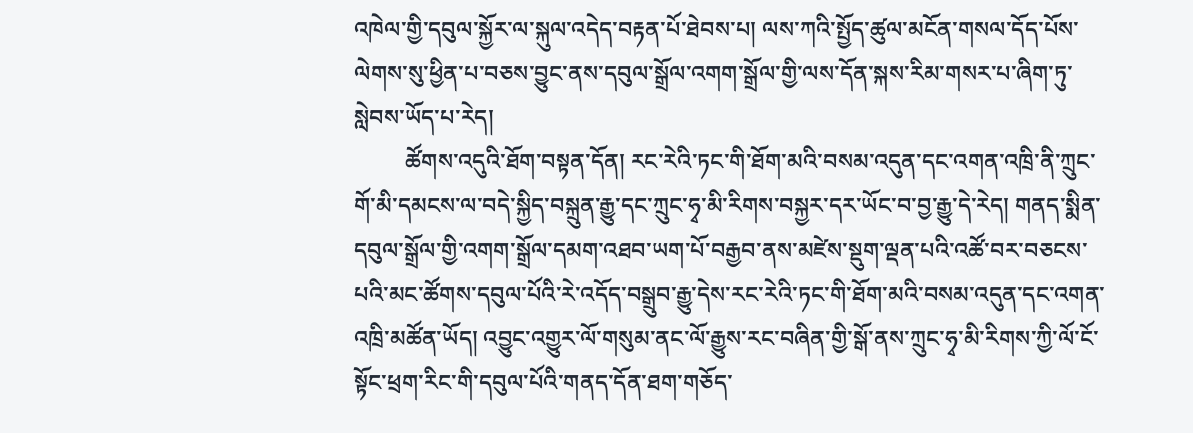འཁེལ་གྱི་དབུལ་སྐྱོར་ལ་སྐུལ་འདེད་བརྟན་པོ་ཐེབས་པ། ལས་ཀའི་སྤྱོད་ཚུལ་མངོན་གསལ་དོད་པོས་ལེགས་སུ་ཕྱིན་པ་བཅས་བྱུང་ནས་དབུལ་སྒྲོལ་འགག་སྒྲོལ་གྱི་ལས་དོན་སྐས་རིམ་གསར་པ་ཞིག་ཏུ་སླེབས་ཡོད་པ་རེད།
         ཚོགས་འདུའི་ཐོག་བསྟན་དོན། རང་རེའི་ཏང་གི་ཐོག་མའི་བསམ་འདུན་དང་འགན་འཁྲི་ནི་ཀྲུང་གོ་མི་དམངས་ལ་བདེ་སྐྱིད་བསྐྲུན་རྒྱུ་དང་ཀྲུང་ཧྭ་མི་རིགས་བསྐྱར་དར་ཡོང་བ་བྱ་རྒྱུ་དེ་རེད། གནད་སྨིན་དབུལ་སྒྲོལ་གྱི་འགག་སྒྲོལ་དམག་འཐབ་ཡག་པོ་བརྒྱབ་ནས་མཛེས་སྡུག་ལྡན་པའི་འཚོ་བར་བཅངས་པའི་མང་ཚོགས་དབུལ་པོའི་རེ་འདོད་བསྒྲུབ་རྒྱུ་དེས་རང་རེའི་ཏང་གི་ཐོག་མའི་བསམ་འདུན་དང་འགན་འཁྲི་མཚོན་ཡོད། འབྱུང་འགྱུར་ལོ་གསུམ་ནང་ལོ་རྒྱུས་རང་བཞིན་གྱི་སྒོ་ནས་ཀྲུང་ཧྭ་མི་རིགས་ཀྱི་ལོ་ངོ་སྟོང་ཕྲག་རིང་གི་དབུལ་པོའི་གནད་དོན་ཐག་གཅོད་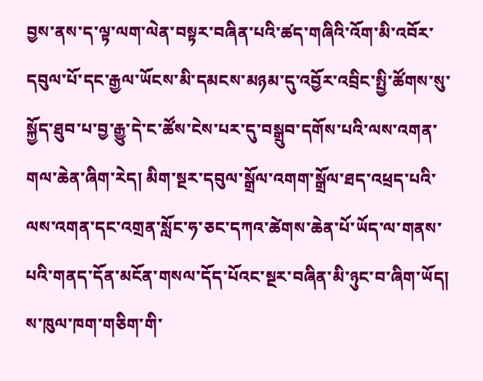བྱས་ནས་ད་ལྟ་ལག་ལེན་བསྟར་བཞིན་པའི་ཚད་གཞིའི་འོག་མི་འབོར་དབུལ་པོ་དང་རྒྱལ་ཡོངས་མི་དམངས་མཉམ་དུ་འབྱོར་འབྲིང་སྤྱི་ཚོགས་སུ་སྐྱོད་ཐུབ་པ་བྱ་རྒྱུ་དེ་ང་ཚོས་ངེས་པར་དུ་བསྒྲུབ་དགོས་པའི་ལས་འགན་གལ་ཆེན་ཞིག་རེད། མིག་སྔར་དབུལ་སྒྲོལ་འགག་སྒྲོལ་ཐད་འཕྲད་པའི་ལས་འགན་དང་འགྲན་སློང་ཧ་ཅང་དཀའ་ཚེགས་ཆེན་པོ་ཡོད་ལ་གནས་པའི་གནད་དོན་མངོན་གསལ་དོད་པོའང་སྔར་བཞིན་མི་ཉུང་བ་ཞིག་ཡོད། ས་ཁུལ་ཁག་གཅིག་གི་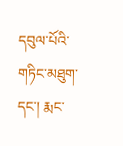དབུལ་པོའི་གཏིང་མཐུག་དང་། རྨང་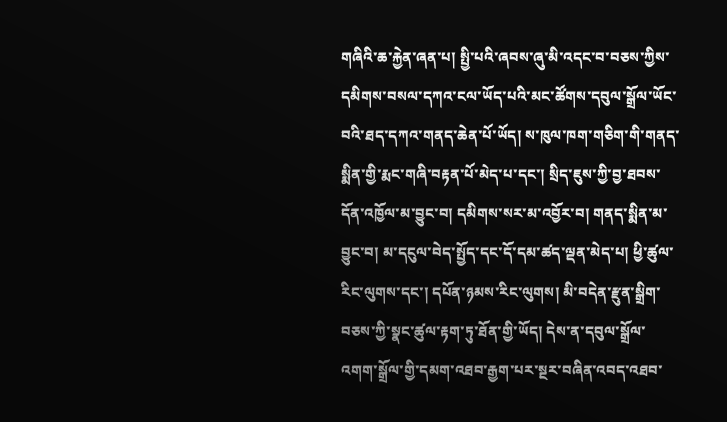གཞིའི་ཆ་རྐྱེན་ཞན་པ། སྤྱི་པའི་ཞབས་ཞུ་མི་འདང་བ་བཅས་ཀྱིས་དམིགས་བསལ་དཀའ་ངལ་ཡོད་པའི་མང་ཚོགས་དབུལ་སྒྲོལ་ཡོང་བའི་ཐད་དཀའ་གནད་ཆེན་པོ་ཡོད། ས་ཁུལ་ཁག་གཅིག་གི་གནད་སྨིན་གྱི་རྨང་གཞི་བརྟན་པོ་མེད་པ་དང་། སྲིད་ཇུས་ཀྱི་བྱ་ཐབས་དོན་འཁྱོལ་མ་བྱུང་བ། དམིགས་སར་མ་འབྱོར་བ། གནད་སྨིན་མ་བྱུང་བ། མ་དངུལ་བེད་སྤྱོད་དང་དོ་དམ་ཚད་ལྡན་མེད་པ། ཕྱི་ཚུལ་རིང་ལུགས་དང་། དཔོན་ཉམས་རིང་ལུགས། མི་བདེན་རྫུན་སྒྲིག་བཅས་ཀྱི་སྣང་ཚུལ་རྟག་ཏུ་ཐོན་གྱི་ཡོད། དེས་ན་དབུལ་སྒྲོལ་འགག་སྒྲོལ་གྱི་དམག་འཐབ་རྒྱག་པར་སྔར་བཞིན་འབད་འཐབ་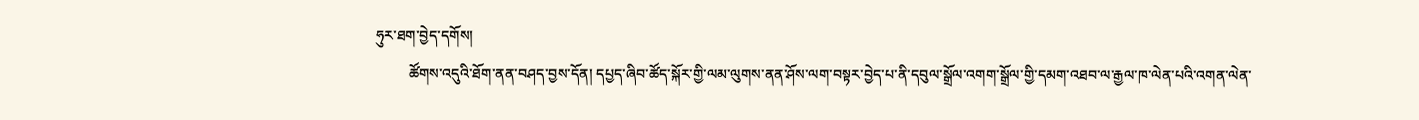ཧུར་ཐག་བྱེད་དགོས།
         ཚོགས་འདུའི་ཐོག་ནན་བཤད་བྱས་དོན། དཔྱད་ཞིབ་ཚོད་སྐོར་གྱི་ལམ་ལུགས་ནན་ཤོས་ལག་བསྟར་བྱེད་པ་ནི་དབུལ་སྒྲོལ་འགག་སྒྲོལ་གྱི་དམག་འཐབ་ལ་རྒྱལ་ཁ་ལེན་པའི་འགན་ལེན་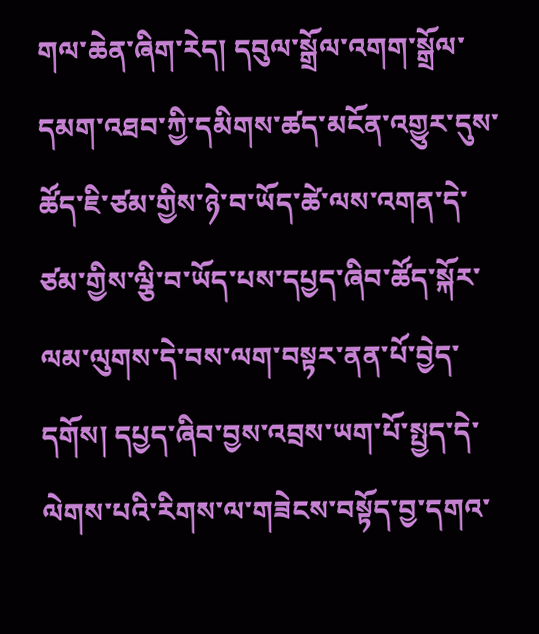གལ་ཆེན་ཞིག་རེད། དབུལ་སྒྲོལ་འགག་སྒྲོལ་དམག་འཐབ་ཀྱི་དམིགས་ཚད་མངོན་འགྱུར་དུས་ཚོད་ཇི་ཙམ་གྱིས་ཉེ་བ་ཡོད་ཚེ་ལས་འགན་དེ་ཙམ་གྱིས་ལྕི་བ་ཡོད་པས་དཔྱད་ཞིབ་ཚོད་སྐོར་ལམ་ལུགས་དེ་བས་ལག་བསྟར་ནན་པོ་བྱེད་དགོས། དཔྱད་ཞིབ་བྱས་འབྲས་ཡག་པོ་སྤྱད་དེ་ལེགས་པའི་རིགས་ལ་གཟེངས་བསྟོད་བྱ་དགའ་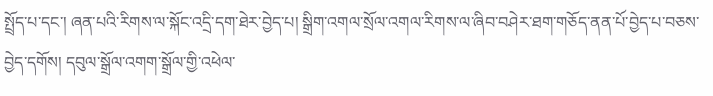སྤྲོད་པ་དང་། ཞན་པའི་རིགས་ལ་སྐོང་འདྲི་དག་ཐེར་བྱེད་པ། སྒྲིག་འགལ་སྲོལ་འགལ་རིགས་ལ་ཞིབ་བཤེར་ཐག་གཅོད་ནན་པོ་བྱེད་པ་བཅས་བྱེད་དགོས། དབུལ་སྒྲོལ་འགག་སྒྲོལ་གྱི་འཕེལ་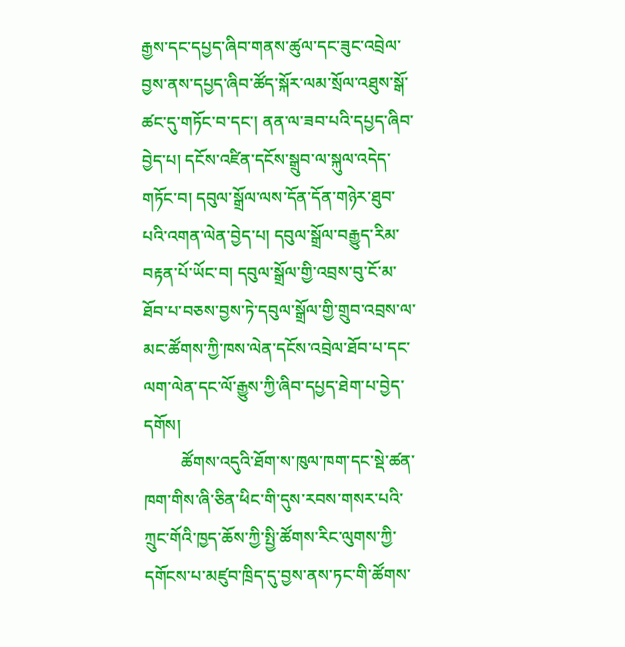རྒྱས་དང་དཔྱད་ཞིབ་གནས་ཚུལ་དང་ཟུང་འབྲེལ་བྱས་ནས་དཔྱད་ཞིབ་ཚོད་སྐོར་ལམ་སྲོལ་འཐུས་སྒོ་ཚང་དུ་གཏོང་བ་དང་། ནན་ལ་ཟབ་པའི་དཔྱད་ཞིབ་བྱེད་པ། དངོས་འཛིན་དངོས་སྒྲུབ་ལ་སྐུལ་འདེད་གཏོང་བ། དབུལ་སྒྲོལ་ལས་དོན་དོན་གཉེར་ཐུབ་པའི་འགན་ལེན་བྱེད་པ། དབུལ་སྒྲོལ་བརྒྱུད་རིམ་བརྟན་པོ་ཡོང་བ། དབུལ་སྒྲོལ་གྱི་འབྲས་བུ་ངོ་མ་ཐོབ་པ་བཅས་བྱས་ཏེ་དབུལ་སྒྲོལ་གྱི་གྲུབ་འབྲས་ལ་མང་ཚོགས་ཀྱི་ཁས་ལེན་དངོས་འབྲེལ་ཐོབ་པ་དང་ལག་ལེན་དང་ལོ་རྒྱུས་ཀྱི་ཞིབ་དཔྱད་ཐེག་པ་བྱེད་དགོས།
         ཚོགས་འདུའི་ཐོག་ས་ཁུལ་ཁག་དང་སྡེ་ཚན་ཁག་གིས་ཞི་ཅིན་ཕིང་གི་དུས་རབས་གསར་པའི་ཀྲུང་གོའི་ཁྱད་ཆོས་ཀྱི་སྤྱི་ཚོགས་རིང་ལུགས་ཀྱི་དགོངས་པ་མཛུབ་ཁྲིད་དུ་བྱས་ནས་ཏང་གི་ཚོགས་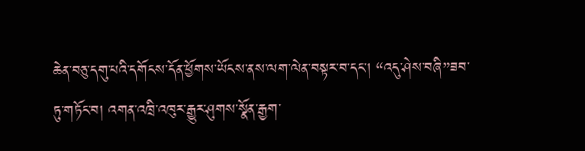ཆེན་བཅུ་དགུ་པའི་དགོངས་དོན་ཕྱོགས་ཡོངས་ནས་ལག་ལེན་བསྟར་བ་དང་། “འདུ་ཤེས་བཞི”ཟབ་ཏུ་གཏོང་བ། འགན་འཁྲི་འཁུར་རྒྱུར་ཤུགས་སྣོན་རྒྱག་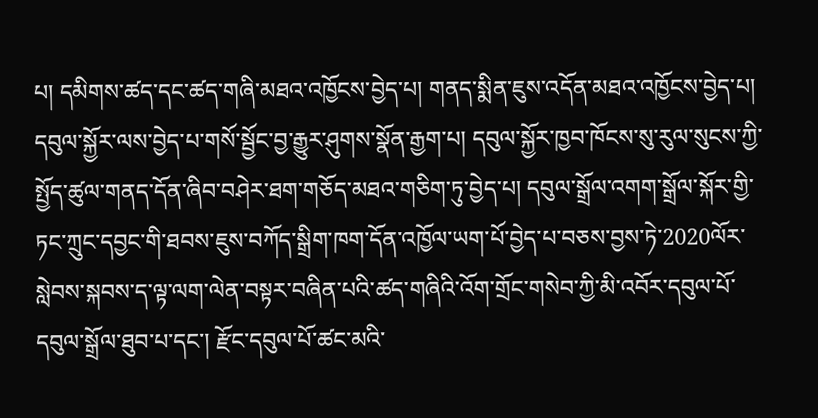པ། དམིགས་ཚད་དང་ཚད་གཞི་མཐའ་འཁྱོངས་བྱེད་པ། གནད་སྨིན་ཇུས་འདོན་མཐའ་འཁྱོངས་བྱེད་པ། དབུལ་སྐྱོར་ལས་བྱེད་པ་གསོ་སྦྱོང་བྱ་རྒྱུར་ཤུགས་སྣོན་རྒྱག་པ། དབུལ་སྐྱོར་ཁྱབ་ཁོངས་སུ་རུལ་སུངས་ཀྱི་སྤྱོད་ཚུལ་གནད་དོན་ཞིབ་བཤེར་ཐག་གཅོད་མཐའ་གཅིག་ཏུ་བྱེད་པ། དབུལ་སྒྲོལ་འགག་སྒྲོལ་སྐོར་གྱི་ཏང་ཀྲུང་དབྱང་གི་ཐབས་ཇུས་བཀོད་སྒྲིག་ཁག་དོན་འཁྱོལ་ཡག་པོ་བྱེད་པ་བཅས་བྱས་ཏེ་2020ལོར་སླེབས་སྐབས་ད་ལྟ་ལག་ལེན་བསྟར་བཞིན་པའི་ཚད་གཞིའི་འོག་གྲོང་གསེབ་ཀྱི་མི་འབོར་དབུལ་པོ་དབུལ་སྒྲོལ་ཐུབ་པ་དང་། རྫོང་དབུལ་པོ་ཚང་མའི་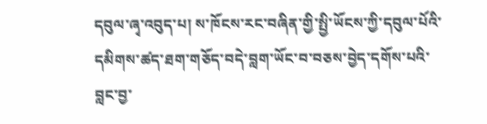དབུལ་ཞྭ་འབུད་པ། ས་ཁོངས་རང་བཞིན་གྱི་སྤྱི་ཡོངས་ཀྱི་དབུལ་པོའི་དམིགས་ཚད་ཐག་གཅོད་བདེ་བླག་ཡོང་བ་བཅས་བྱེད་དགོས་པའི་བླང་བྱ་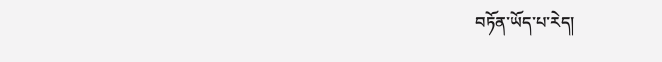བཏོན་ཡོད་པ་རེད།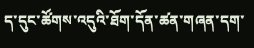ད་དུང་ཚོགས་འདུའི་ཐོག་དོན་ཚན་གཞན་དག་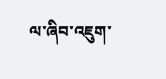ལ་ཞིབ་འཇུག་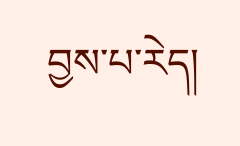བྱས་པ་རེད།